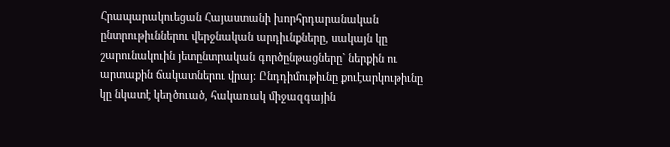Հրապարակուեցան Հայաստանի խորհրդարանական ընտրութիւններու վերջնական արդիւնքները, սակայն կը շարունակուին յետընտրական գործընթացները` ներքին ու արտաքին ճակատներու վրայ: Ընդդիմութիւնը քուէարկութիւնը կը նկատէ կեղծուած, հակառակ միջազգային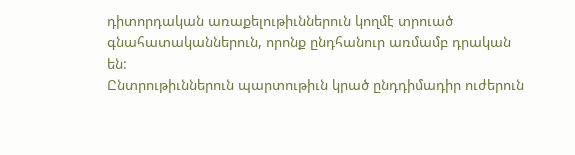դիտորդական առաքելութիւններուն կողմէ տրուած գնահատականներուն, որոնք ընդհանուր առմամբ դրական են:
Ընտրութիւններուն պարտութիւն կրած ընդդիմադիր ուժերուն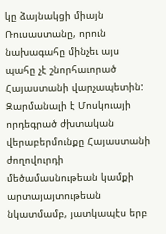կը ձայնակցի միայն Ռուսաստանը, որուն նախագահը մինչեւ այս պահը չէ շնորհաւորած Հայաստանի վարչապետին: Զարմանալի է Մոսկուայի որդեգրած ժխտական վերաբերմունքը Հայաստանի ժողովուրդի մեծամասնութեան կամքի արտայայտութեան նկատմամբ, յատկապէս երբ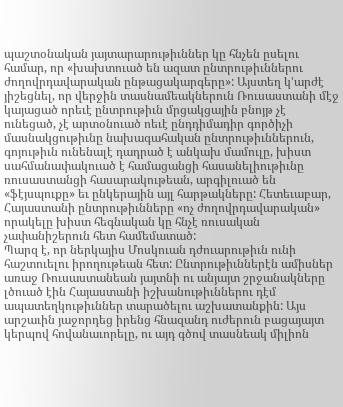պաշտօնական յայտարարութիւններ կը հնչեն ըսելու համար, որ «խախտուած են ազատ ընտրութիւններու ժողովրդավարական ընթացակարգերը»: Այստեղ կ’արժէ յիշեցնել, որ վերջին տասնամեակներուն Ռուսաստանի մէջ կայացած որեւէ ընտրութիւն մրցակցային բնոյթ չէ ունեցած, չէ արտօնուած ոեւէ ընդդիմադիր գործիչի մասնակցութիւնը նախագահական ընտրութիւններուն, գոյութիւն ունենալէ դադրած է անկախ մամուլը, խիստ սահմանափակուած է համացանցի հասանելիութիւնը ռուսաստանցի հասարակութեան, արգիլուած են «ֆէյսպուքը» եւ ընկերային այլ հարթակները: Հետեւաբար, Հայաստանի ընտրութիւնները «ոչ ժողովրդավարական» որակելը խիստ հեգնական կը հնչէ ռուսական չափանիշերուն հետ համեմատած:
Պարզ է, որ ներկայիս Մոսկուան դժուարութիւն ունի հաշտուելու իրողութեան հետ: Ընտրութիւններէն ամիսներ առաջ Ռուսաստանեան յայտնի ու անյայտ շրջանակները լծուած էին Հայաստանի իշխանութիւններու դէմ ապատեղկութիւններ տարածելու աշխատանքին: Այս արշաւին յաջորդեց իրենց հնազանդ ուժերուն բացայայտ կերպով հովանաւորելը, ու այդ գծով տասնեակ միլիոն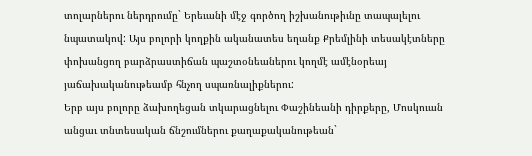տոլարներու ներդրումը` Երեւանի մէջ գործող իշխանութիւնը տապալելու նպատակով: Այս բոլորի կողքին ականատես եղանք Քրեմլինի տեսակէտները փոխանցող բարձրաստիճան պաշտօնեաներու կողմէ ամէնօրեայ յաճախականութեամբ հնչող սպառնալիքներու:
Երբ այս բոլորը ձախողեցան տկարացնելու Փաշինեանի դիրքերը, Մոսկուան անցաւ տնտեսական ճնշումներու քաղաքականութեան`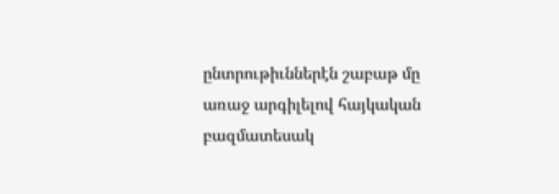ընտրութիւններէն շաբաթ մը առաջ արգիլելով հայկական բազմատեսակ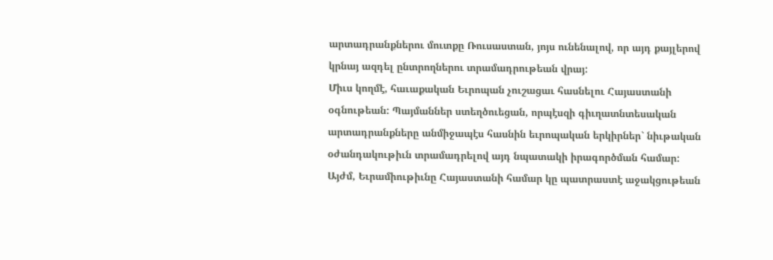արտադրանքներու մուտքը Ռուսաստան, յոյս ունենալով, որ այդ քայլերով կրնայ ազդել ընտրողներու տրամադրութեան վրայ:
Միւս կողմէ, հաւաքական Եւրոպան չուշացաւ հասնելու Հայաստանի օգնութեան: Պայմաններ ստեղծուեցան, որպէսզի գիւղատնտեսական արտադրանքները անմիջապէս հասնին եւրոպական երկիրներ` նիւթական օժանդակութիւն տրամադրելով այդ նպատակի իրագործման համար: Այժմ, Եւրամիութիւնը Հայաստանի համար կը պատրաստէ աջակցութեան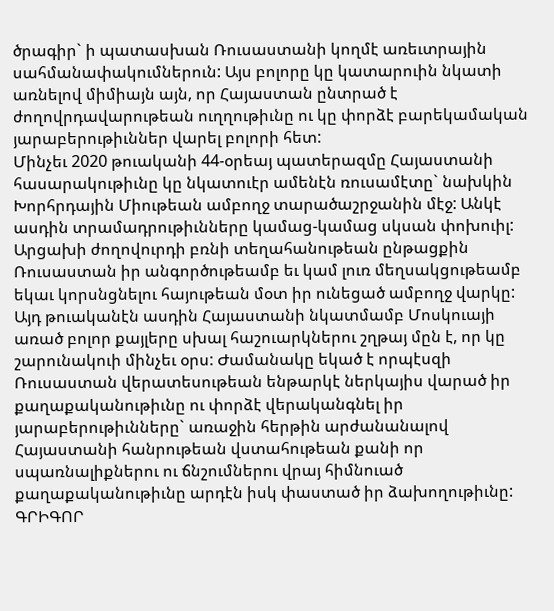ծրագիր` ի պատասխան Ռուսաստանի կողմէ առեւտրային սահմանափակումներուն: Այս բոլորը կը կատարուին նկատի առնելով միմիայն այն, որ Հայաստան ընտրած է ժողովրդավարութեան ուղղութիւնը ու կը փորձէ բարեկամական յարաբերութիւններ վարել բոլորի հետ:
Մինչեւ 2020 թուականի 44-օրեայ պատերազմը Հայաստանի հասարակութիւնը կը նկատուէր ամենէն ռուսամէտը` նախկին Խորհրդային Միութեան ամբողջ տարածաշրջանին մէջ: Անկէ ասդին տրամադրութիւնները կամաց-կամաց սկսան փոխուիլ: Արցախի ժողովուրդի բռնի տեղահանութեան ընթացքին Ռուսաստան իր անգործութեամբ եւ կամ լուռ մեղսակցութեամբ եկաւ կորսնցնելու հայութեան մօտ իր ունեցած ամբողջ վարկը:
Այդ թուականէն ասդին Հայաստանի նկատմամբ Մոսկուայի առած բոլոր քայլերը սխալ հաշուարկներու շղթայ մըն է, որ կը շարունակուի մինչեւ օրս: Ժամանակը եկած է որպէսզի Ռուսաստան վերատեսութեան ենթարկէ ներկայիս վարած իր քաղաքականութիւնը ու փորձէ վերականգնել իր յարաբերութիւնները` առաջին հերթին արժանանալով Հայաստանի հանրութեան վստահութեան քանի որ սպառնալիքներու ու ճնշումներու վրայ հիմնուած քաղաքականութիւնը արդէն իսկ փաստած իր ձախողութիւնը:
ԳՐԻԳՈՐ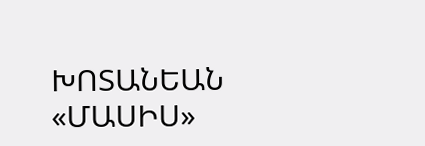ԽՈՏԱՆԵԱՆ
«ՄԱՍԻՍ»